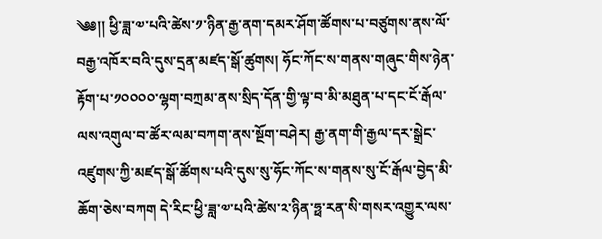༄༅།། ཕྱི་ཟླ་༧་པའི་ཚེས་༡་ཉིན་རྒྱ་ནག་དམར་ཤོག་ཚོགས་པ་བཙུགས་ནས་ལོ་བརྒྱ་འཁོར་བའི་དུས་དྲན་མཛད་སྒོ་ཚུགས། ཧོང་ཀོང་ས་གནས་གཞུང་གིས་ཉེན་རྟོག་པ་༡༠༠༠༠་ལྷག་བཀྲམ་ནས་སྲིད་དོན་གྱི་ལྟ་བ་མི་མཐུན་པ་དང་ངོ་རྒོལ་ལས་འགུལ་བ་ཚོར་ལམ་བཀག་ནས་སྔོག་བཤེར། རྒྱ་ནག་གི་རྒྱལ་དར་སྒྲེང་འཛུགས་ཀྱི་མཛད་སྒོ་ཚོགས་པའི་དུས་སུ་ཧོང་ཀོང་ས་གནས་སུ་ངོ་རྒོལ་བྱེད་མི་ཆོག་ཅེས་བཀག དེ་རིང་ཕྱི་ཟླ་༧་པའི་ཚེས་༢་ཉིན་ཧྥ་རན་སི་གསར་འགྱུར་ལས་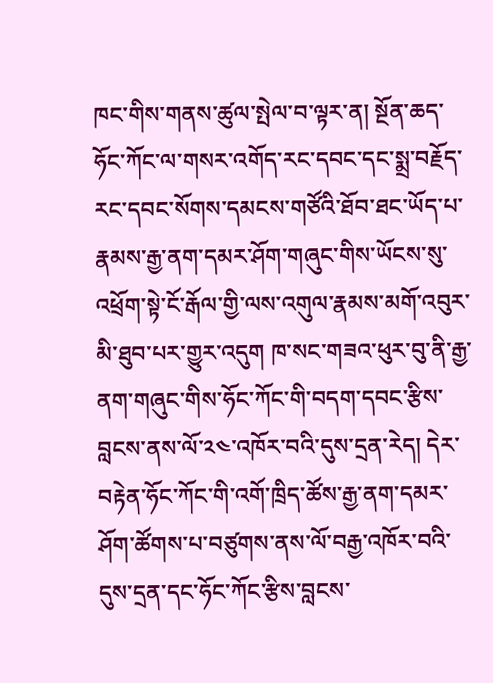ཁང་གིས་གནས་ཚུལ་སྤེལ་བ་ལྟར་ན། སྔོན་ཆད་ཧོང་ཀོང་ལ་གསར་འགོད་རང་དབང་དང་སྨྲ་བརྗོད་རང་དབང་སོགས་དམངས་གཙོའི་ཐོབ་ཐང་ཡོད་པ་རྣམས་རྒྱ་ནག་དམར་ཤོག་གཞུང་གིས་ཡོངས་སུ་འཕྲོག་སྟེ་ངོ་རྒོལ་གྱི་ལས་འགུལ་རྣམས་མགོ་འབུར་མི་ཐུབ་པར་གྱུར་འདུག ཁ་སང་གཟའ་ཕུར་བུ་ནི་རྒྱ་ནག་གཞུང་གིས་ཧོང་ཀོང་གི་བདག་དབང་རྩིས་བླངས་ནས་ལོ་༢༤་འཁོར་བའི་དུས་དྲན་རེད། དེར་བརྟེན་ཧོང་ཀོང་གི་འགོ་ཁྲིད་ཚོས་རྒྱ་ནག་དམར་ཤོག་ཚོགས་པ་བཙུགས་ནས་ལོ་བརྒྱ་འཁོར་བའི་དུས་དྲན་དང་ཧོང་ཀོང་རྩིས་བླངས་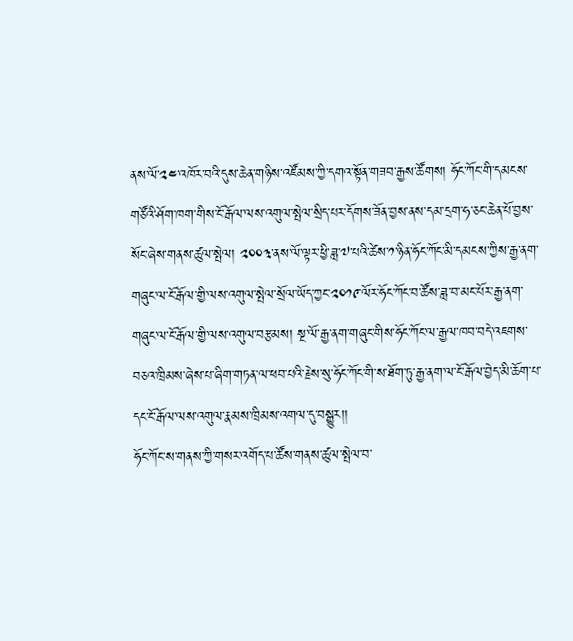ནས་ལོ་༢༤་འཁོར་བའི་དུས་ཆེན་གཉིས་འཛོམས་ཀྱི་དགའ་སྟོན་གཟབ་རྒྱས་ཚོགས། ཧོང་ཀོང་གི་དམངས་གཙོའི་ཤོག་ཁག་གིས་ངོ་རྒོལ་ལས་འགུལ་སྤེལ་སྲིད་པར་དོགས་ཟོན་བྱས་ནས་དམ་དྲག་ཧ་ཅང་ཆེན་པོ་བྱས་སོང་ཞེས་གནས་ཚུལ་སྤེལ། ༢༠༠༣་ནས་ལོ་ལྟར་ཕྱི་ཟླ་༧་པའི་ཚེས་༡་ཉིན་ཧོང་ཀོང་མི་དམངས་ཀྱིས་རྒྱ་ནག་གཞུང་ལ་ངོ་རྒོལ་གྱི་ལས་འགུལ་སྤེལ་སྲོལ་ཡོད་ཀྱང་༢༠༡༩་ལོར་ཧོང་ཀོང་བ་ཚོས་ཟླ་བ་མང་པོར་རྒྱ་ནག་གཞུང་ལ་ངོ་རྒོལ་གྱི་ལས་འགུལ་བརྩམས། སྔ་ལོ་རྒྱ་ནག་གཞུང་གིས་ཧོང་ཀོང་ལ་རྒྱལ་ཁབ་བདེ་འཇགས་བཅའ་ཁྲིམས་ཞེས་པ་ཞིག་གཏན་ལ་ཕབ་པའི་རྗེས་སུ་ཧོང་ཀོང་གི་ས་ཐོག་ཏུ་རྒྱ་ནག་ལ་ངོ་རྒོལ་བྱེད་མི་ཆོག་པ་དང་ངོ་རྒོལ་ལས་འགུལ་རྣམས་ཁྲིམས་འགལ་དུ་བསྒྱུར།།
ཧོང་ཀོང་ས་གནས་ཀྱི་གསར་འགོད་པ་ཚོས་གནས་ཚུལ་སྤེལ་བ་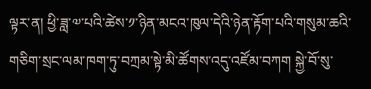ལྟར་ན། ཕྱི་ཟླ་༧་པའི་ཚེས་༡་ཉིན་མངའ་ཁུལ་དེའི་ཉེན་རྟོག་པའི་གསུམ་ཆའི་གཅིག་སྲང་ལམ་ཁག་ཏུ་བཀྲམ་སྟེ་མི་ཚོགས་འདུ་འཛོམ་བཀག སྐྱེ་བོ་སུ་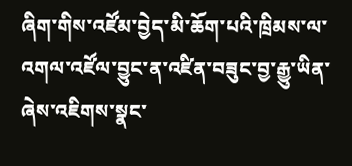ཞིག་གིས་འཛོམ་བྱེད་མི་ཆོག་པའི་ཁྲིམས་ལ་འགལ་འཛོལ་བྱུང་ན་འཛིན་བཟུང་བྱ་རྒྱུ་ཡིན་ཞེས་འཇིགས་སྣང་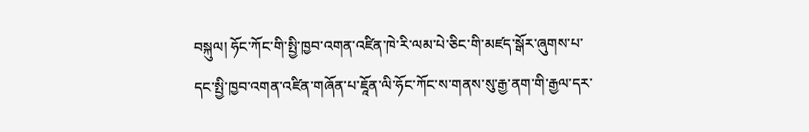བསྐུལ། ཧོང་ཀོང་གི་སྤྱི་ཁྱབ་འགན་འཛིན་ཁེ་རི་ལམ་པེ་ཅིང་གི་མཛད་སྒོར་ཞུགས་པ་དང་སྤྱི་ཁྱབ་འགན་འཛིན་གཞོན་པ་ཇཱོན་ལི་ཧོང་ཀོང་ས་གནས་སུ་རྒྱ་ནག་གི་རྒྱལ་དར་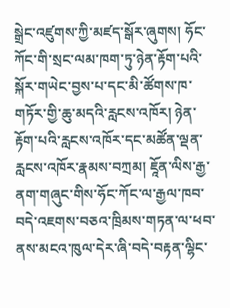སྒྲེང་འཛུགས་ཀྱི་མཛད་སྒོར་ཞུགས། ཧོང་ཀོང་གི་སྲང་ལམ་ཁག་ཏུ་ཉེན་རྟོག་པའི་སྐོར་གཡེང་བྱས་པ་དང་མི་ཚོགས་ཁ་གཏོར་གྱི་ཆུ་མདའི་རླངས་འཁོར། ཉེན་རྟོག་པའི་རླངས་འཁོར་དང་མཚོན་ལྡན་རླངས་འཁོར་རྣམས་བཀྲམ། ཇཱོན་ལིས་རྒྱ་ནག་གཞུང་གིས་ཧོང་ཀོང་ལ་རྒྱལ་ཁབ་བདེ་འཇགས་བཅའ་ཁྲིམས་གཏན་ལ་ཕབ་ནས་མངའ་ཁུལ་དེར་ཞི་བདེ་བརྟན་ལྷིང་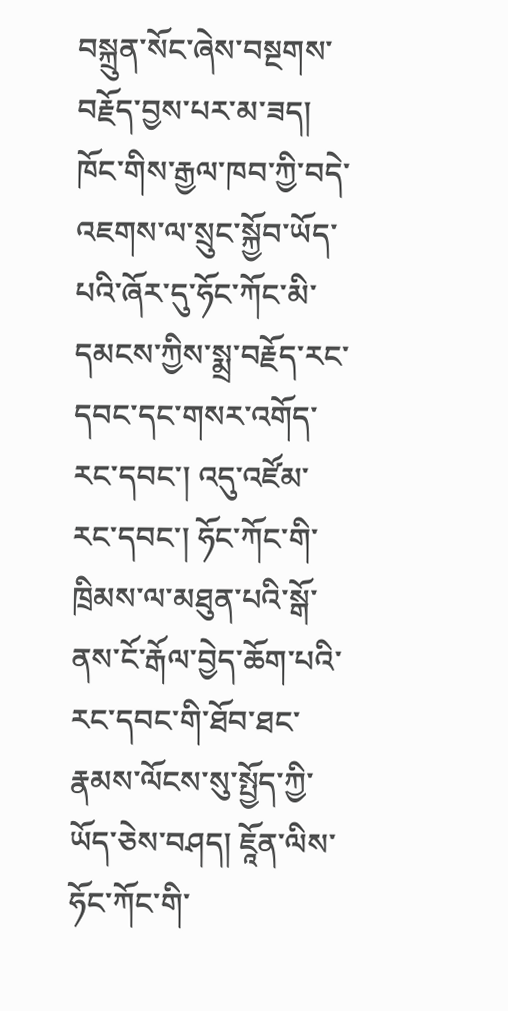བསྐྲུན་སོང་ཞེས་བསྔགས་བརྗོད་བྱས་པར་མ་ཟད། ཁོང་གིས་རྒྱལ་ཁབ་ཀྱི་བདེ་འཇགས་ལ་སྲུང་སྐྱོབ་ཡོད་པའི་ཞོར་དུ་ཧོང་ཀོང་མི་དམངས་ཀྱིས་སྨྲ་བརྗོད་རང་དབང་དང་གསར་འགོད་རང་དབང་། འདུ་འཛོམ་རང་དབང་། ཧོང་ཀོང་གི་ཁྲིམས་ལ་མཐུན་པའི་སྒོ་ནས་ངོ་རྒོལ་བྱེད་ཆོག་པའི་རང་དབང་གི་ཐོབ་ཐང་རྣམས་ལོངས་སུ་སྤྱོད་ཀྱི་ཡོད་ཅེས་བཤད། ཇཱོན་ལིས་ཧོང་ཀོང་གི་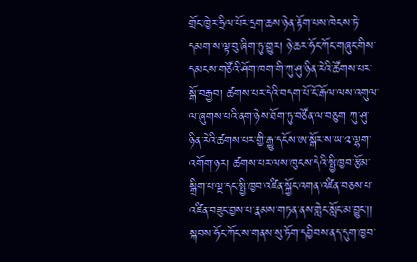གྲོང་ཁྱེར་ཧྲིལ་པོར་དྲག་ཆས་ཉེན་རྟོག་པས་ཁེངས་ཏེ་དམག་ས་ལྟ་བུ་ཞིག་ཏུ་གྱུར། ཉེ་ཆར་ཧོང་ཀོང་གཞུང་གིས་དམངས་གཙོའི་ཤོག་ཁག་གི་ཀུ་ཤུ་ཉིན་རེའི་ཚོགས་པར་སྒོ་བརྒྱབ། ཚགས་པར་དེའི་བདག་པོ་ངོ་རྒོལ་ལས་འགུལ་ལ་ཞུགས་པའི་ནག་ཉེས་ཐོག་ཏུ་བཙོན་ལ་བཅུག ཀུ་ཤུ་ཉིན་རེའི་ཚགས་པར་གྱི་རྒྱུ་དངོས་ཨ་སྒོར་ས་ཡ་༢་ལྷག་འགོག་ཉར། ཚགས་པར་ལས་ཁུངས་དེའི་སྤྱི་ཁྱབ་རྩོམ་སྒྲིག་པ་ལྔ་དང་སྤྱི་ཁྱབ་འཛིན་སྐྱོང་འགན་འཛིན་བཅས་པ་འཛིན་བཟུང་བྱས་པ་རྣམས་གཏན་ནས་གླེང་སློང་མ་བྱུང་།།
སྐབས་ཧོང་ཀོང་ས་གནས་སུ་ཏོག་དབྱིབས་ནད་དུག་ཁྱབ་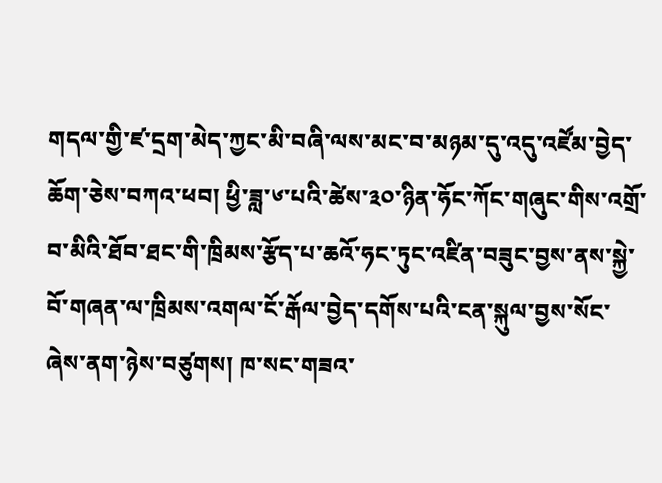གདལ་གྱི་ཛ་དྲག་མེད་ཀྱང་མི་བཞི་ལས་མང་བ་མཉམ་དུ་འདུ་འཛོམ་བྱེད་ཆོག་ཅེས་བཀའ་ཕབ། ཕྱི་ཟླ་༦་པའི་ཚེས་༣༠་ཉིན་ཧོང་ཀོང་གཞུང་གིས་འགྲོ་བ་མིའི་ཐོབ་ཐང་གི་ཁྲིམས་རྩོད་པ་ཆའོ་ཧང་ཏུང་འཛིན་བཟུང་བྱས་ནས་སྐྱེ་བོ་གཞན་ལ་ཁྲིམས་འགལ་ངོ་རྒོལ་བྱེད་དགོས་པའི་ངན་སྐུལ་བྱས་སོང་ཞེས་ནག་ཉེས་བཙུགས། ཁ་སང་གཟའ་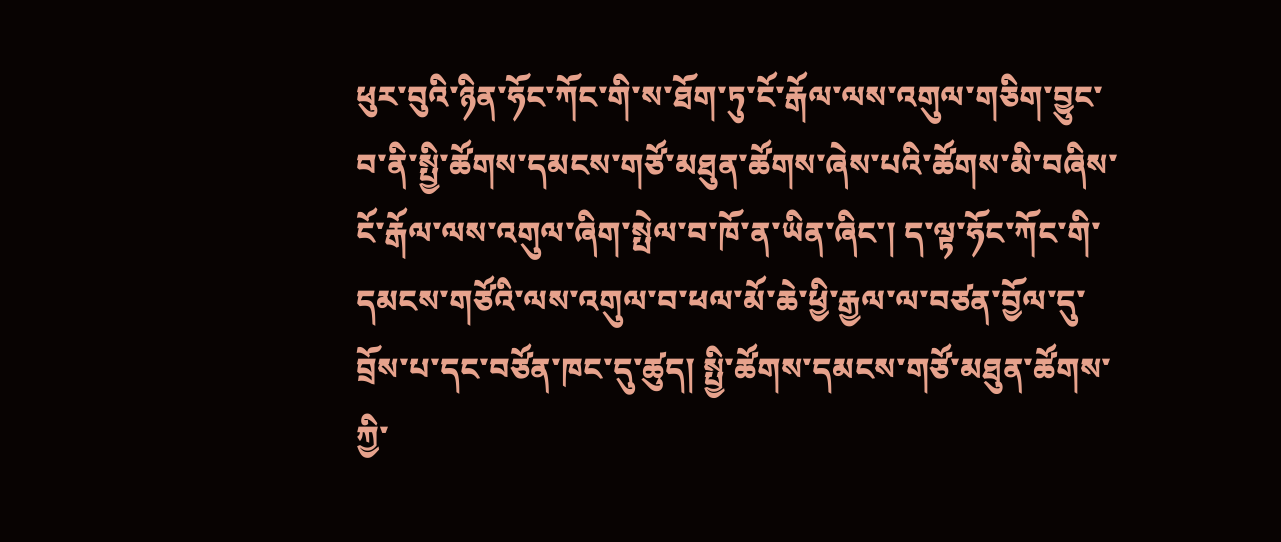ཕུར་བུའི་ཉིན་ཧོང་ཀོང་གི་ས་ཐོག་ཏུ་ངོ་རྒོལ་ལས་འགུལ་གཅིག་བྱུང་བ་ནི་སྤྱི་ཚོགས་དམངས་གཙོ་མཐུན་ཚོགས་ཞེས་པའི་ཚོགས་མི་བཞིས་ངོ་རྒོལ་ལས་འགུལ་ཞིག་སྤེལ་བ་ཁོ་ན་ཡིན་ཞིང་། ད་ལྟ་ཧོང་ཀོང་གི་དམངས་གཙོའི་ལས་འགུལ་བ་ཕལ་མོ་ཆེ་ཕྱི་རྒྱལ་ལ་བཙན་བྱོལ་དུ་བྲོས་པ་དང་བཙོན་ཁང་དུ་ཚུད། སྤྱི་ཚོགས་དམངས་གཙོ་མཐུན་ཚོགས་ཀྱི་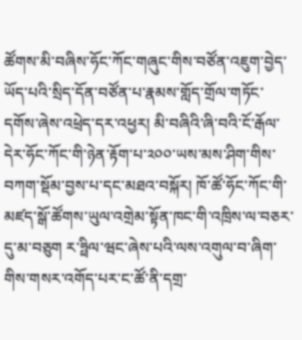ཚོགས་མི་བཞིས་ཧོང་ཀོང་གཞུང་གིས་བཙོན་འཇུག་བྱེད་ཡོད་པའི་སྲིད་དོན་བཙོན་པ་རྣམས་གློད་གྲོལ་གཏོང་དགོས་ཞེས་འཕྲེད་དར་འཕྱར། མི་བཞིའི་ཞི་བའི་ངོ་རྒོལ་དེར་ཧོང་ཀོང་གི་ཉེན་རྟོག་པ་༢༠༠་ཡས་མས་ཤིག་གིས་བཀག་སྡོམ་བྱས་པ་དང་མཐའ་བསྐོར། ཁོ་ཚོ་ཧོང་ཀོང་གི་མཛད་སྒོ་ཚོགས་ཡུལ་འགྲེམ་སྟོན་ཁང་གི་འཁྲིས་ལ་བཅར་དུ་མ་བཅུག ར་ཧྥིལ་ཝང་ཞེས་པའི་ལས་འགུལ་བ་ཞིག་གིས་གསར་འགོད་པར་ང་ཚོ་ནི་དགྲ་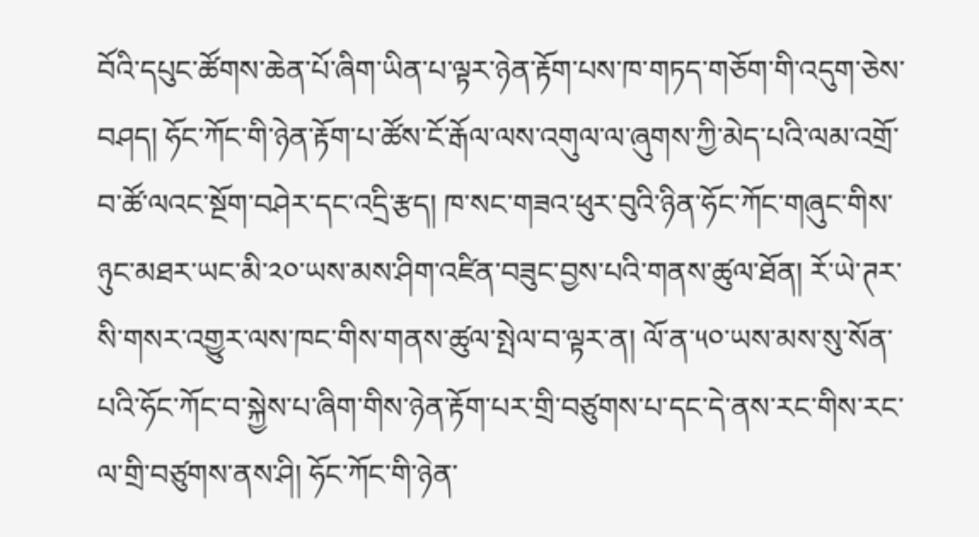བོའི་དཔུང་ཚོགས་ཆེན་པོ་ཞིག་ཡིན་པ་ལྟར་ཉེན་རྟོག་པས་ཁ་གཏད་གཅོག་གི་འདུག་ཅེས་བཤད། ཧོང་ཀོང་གི་ཉེན་རྟོག་པ་ཚོས་ངོ་རྒོལ་ལས་འགུལ་ལ་ཞུགས་ཀྱི་མེད་པའི་ལམ་འགྲོ་བ་ཚོ་ལའང་སྔོག་བཤེར་དང་འདྲི་རྩད། ཁ་སང་གཟའ་ཕུར་བུའི་ཉིན་ཧོང་ཀོང་གཞུང་གིས་ཉུང་མཐར་ཡང་མི་༢༠་ཡས་མས་ཤིག་འཛིན་བཟུང་བྱས་པའི་གནས་ཚུལ་ཐོན། རོ་ཡེ་ཊར་སི་གསར་འགྱུར་ལས་ཁང་གིས་གནས་ཚུལ་སྤེལ་བ་ལྟར་ན། ལོ་ན་༥༠་ཡས་མས་སུ་སོན་པའི་ཧོང་ཀོང་བ་སྐྱེས་པ་ཞིག་གིས་ཉེན་རྟོག་པར་གྲི་བཙུགས་པ་དང་དེ་ནས་རང་གིས་རང་ལ་གྲི་བཙུགས་ནས་ཤི། ཧོང་ཀོང་གི་ཉེན་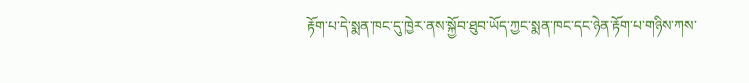རྟོག་པ་དེ་སྨན་ཁང་དུ་ཁྱེར་ནས་སྐྱོབ་ཐུབ་ཡོད་ཀྱང་སྨན་ཁང་དང་ཉེན་རྟོག་པ་གཉིས་ཀས་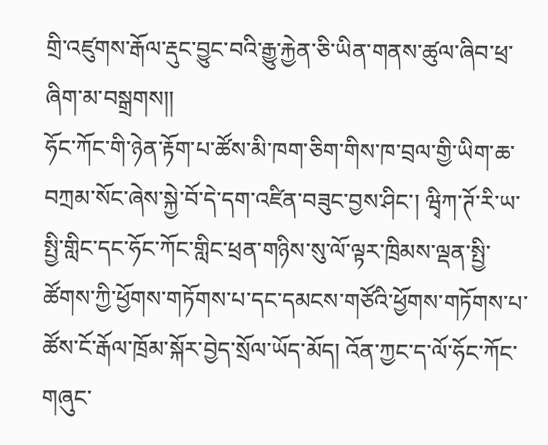གྲི་འཛུགས་རྒོལ་རྡུང་བྱུང་བའི་རྒྱུ་རྐྱེན་ཅི་ཡིན་གནས་ཚུལ་ཞིབ་ཕྲ་ཞིག་མ་བསྒྲགས།།
ཧོང་ཀོང་གི་ཉེན་རྟོག་པ་ཚོས་མི་ཁག་ཅིག་གིས་ཁ་བྲལ་གྱི་ཡིག་ཆ་བཀྲམ་སོང་ཞེས་སྐྱེ་བོ་དེ་དག་འཛིན་བཟུང་བྱས་ཤིང་། ཝྭིཀ་ཊོ་རི་ཡ་སྤྱི་གླིང་དང་ཧོང་ཀོང་གླིང་ཕྲན་གཉིས་སུ་ལོ་ལྟར་ཁྲིམས་ལྡན་སྤྱི་ཚོགས་ཀྱི་ཕྱོགས་གཏོགས་པ་དང་དམངས་གཙོའི་ཕྱོགས་གཏོགས་པ་ཚོས་ངོ་རྒོལ་ཁྲོམ་སྐོར་བྱེད་སྲོལ་ཡོད་མོད། འོན་ཀྱང་ད་ལོ་ཧོང་ཀོང་གཞུང་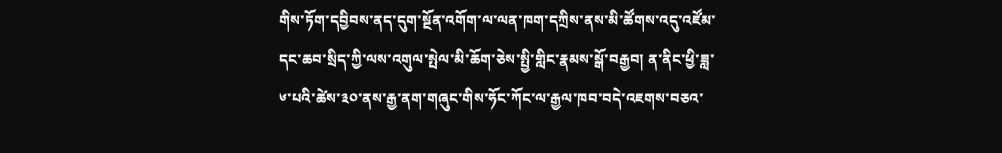གིས་ཏོག་དབྱིབས་ནད་དུག་སྔོན་འགོག་ལ་ལན་ཁག་དཀྲིས་ནས་མི་ཚོགས་འདུ་འཛོམ་དང་ཆབ་སྲིད་ཀྱི་ལས་འགུལ་སྤེལ་མི་ཆོག་ཅེས་སྤྱི་གླིང་རྣམས་སྒོ་བརྒྱབ། ན་ནིང་ཕྱི་ཟླ་༦་པའི་ཚེས་༣༠་ནས་རྒྱ་ནག་གཞུང་གིས་ཧོང་ཀོང་ལ་རྒྱལ་ཁབ་བདེ་འཇགས་བཅའ་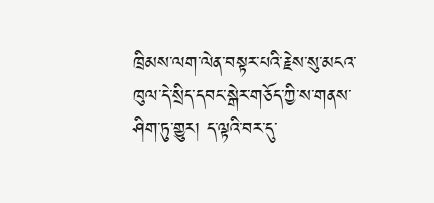ཁྲིམས་ལག་ལེན་བསྟར་པའི་རྗེས་སུ་མངའ་ཁུལ་དེ་སྲིད་དབང་སྒེར་གཅོད་ཀྱི་ས་གནས་ཤིག་ཏུ་གྱུར། ད་ལྟའི་བར་དུ་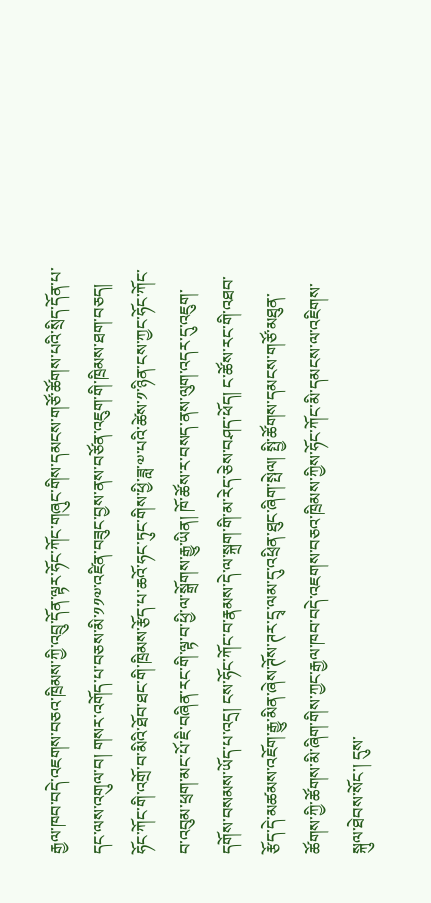རྒྱལ་ཁབ་བདེ་འཇགས་བཅའ་ཁྲིམས་ཀྱི་འབྲུ་དོན་ལྟར་ཧོང་ཀོང་གཞུང་གིས་དམངས་གཙོ་ཚོགས་པའི་སྲིད་དོན་པ་དང་ལས་འགུལ་བ། གསར་འགོད་པ་བཅས་མི་༡༡༧་འཛིན་བཟུང་བྱས་ནས་བཙོན་འཇུག་གི་ཁྲིམས་ཐག་བཅད། ཧོང་ཀོང་གི་འགྲོ་བ་མིའི་ཐོབ་ཐང་གི་ཁྲིམས་རྩོད་པ་ཆའོ་ཧང་ཏུང་གིས་ཕྱི་ཟླ་༧་པའི་ཚེས་༡་ཉིན་ངས་ཀྱང་ཧོང་ཀོང་བ་འབུམ་ཕྲག་མང་པོ་ཇི་བཞིན་རང་གི་ལྟ་བ་ཕྱི་ལ་སྒྲོགས་རྒྱུ་ཡིན། ཁོ་ཚོས་ར་བསད་ནས་ལུག་འདར་དུ་འཇུག་དགོས་བསམས་ཡོད་པ་འདྲ། ངས་ཧོང་ཀོང་བ་རྣམས་དེ་ལ་སྐྲག་གི་མ་རེད་ཅེས་བཤད་ཕོད། ང་ཚོས་རང་གི་འཐབ་རྩོད་དེ་མཚམས་འཇོག་རྒྱུ་མིན་ཞེས་ཊོས་ཊར་དྲྭ་ལམ་དུ་འཕྲིན་ཐུང་ཞིག་སྤེལ། སྤྱི་ཚོགས་དམངས་གཙོ་མཐུན་ཚོགས་ཀྱི་ཚོགས་མི་ཞིག་གིས་ཀྱང་རྒྱལ་ཁབ་བདེ་འཇགས་བཅའ་ཁྲིམས་ཀྱིས་ཧོང་ཀོང་མི་དམངས་ལ་འཇིགས་སྐུལ་ཐེབས་སོང་། དུས་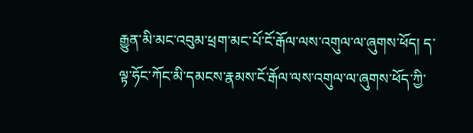རྒྱུན་མི་མང་འབུམ་ཕྲག་མང་པོ་ངོ་རྒོལ་ལས་འགུལ་ལ་ཞུགས་ཕོད། ད་ལྟ་ཧོང་ཀོང་མི་དམངས་རྣམས་ངོ་རྒོལ་ལས་འགུལ་ལ་ཞུགས་ཕོད་ཀྱི་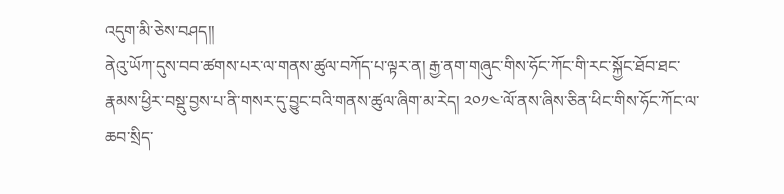འདུག་མི་ཅེས་བཤད།།
ནེའུ་ཡོཀ་དུས་བབ་ཚགས་པར་ལ་གནས་ཚུལ་བཀོད་པ་ལྟར་ན། རྒྱ་ནག་གཞུང་གིས་ཧོང་ཀོང་གི་རང་སྐྱོང་ཐོབ་ཐང་རྣམས་ཕྱིར་བསྡུ་བྱས་པ་ནི་གསར་དུ་བྱུང་བའི་གནས་ཚུལ་ཞིག་མ་རེད། ༢༠༡༤་ལོ་ནས་ཞིས་ཅིན་ཕིང་གིས་ཧོང་ཀོང་ལ་ཆབ་སྲིད་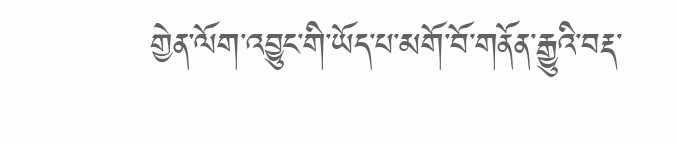གྱེན་ལོག་འབྱུང་གི་ཡོད་པ་མགོ་བོ་གནོན་རྒྱུའི་བརྡ་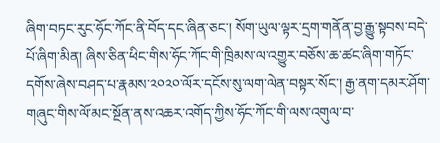ཞིག་བཏང་རུང་ཧོང་ཀོང་ནི་བོད་དང་ཞིན་ཅང་། སོག་ཡུལ་ལྟར་དྲག་གནོན་བྱ་རྒྱུ་སྟབས་བདེ་པོ་ཞིག་མིན། ཞིས་ཅིན་ཕིང་གིས་ཧོང་ཀོང་གི་ཁྲིམས་ལ་འགྱུར་བཅོས་ཆ་ཚང་ཞིག་གཏོང་དགོས་ཞེས་བཤད་པ་རྣམས་༢༠༢༠་ལོར་དངོས་སུ་ལག་ལེན་བསྟར་སོང་། རྒྱ་ནག་དམར་ཤོག་གཞུང་གིས་ལོ་མང་སྔོན་ནས་འཆར་འགོད་ཀྱིས་ཧོང་ཀོང་གི་ལས་འགུལ་བ་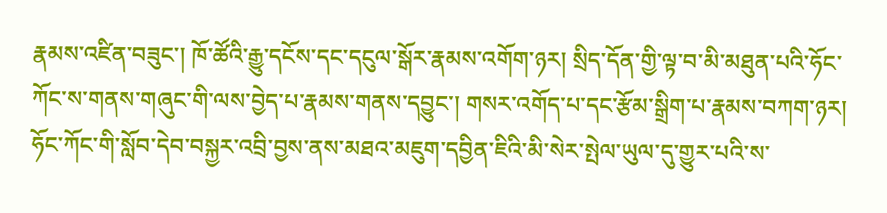རྣམས་འཛིན་བཟུང་། ཁོ་ཚོའི་རྒྱུ་དངོས་དང་དངུལ་སྒོར་རྣམས་འགོག་ཉར། སྲིད་དོན་གྱི་ལྟ་བ་མི་མཐུན་པའི་ཧོང་ཀོང་ས་གནས་གཞུང་གི་ལས་བྱེད་པ་རྣམས་གནས་དབྱུང་། གསར་འགོད་པ་དང་རྩོམ་སྒྲིག་པ་རྣམས་བཀག་ཉར། ཧོང་ཀོང་གི་སློབ་དེབ་བསྐྱར་འབྲི་བྱས་ནས་མཐའ་མཇུག་དབྱིན་ཇིའི་མི་སེར་སྤེལ་ཡུལ་དུ་གྱུར་པའི་ས་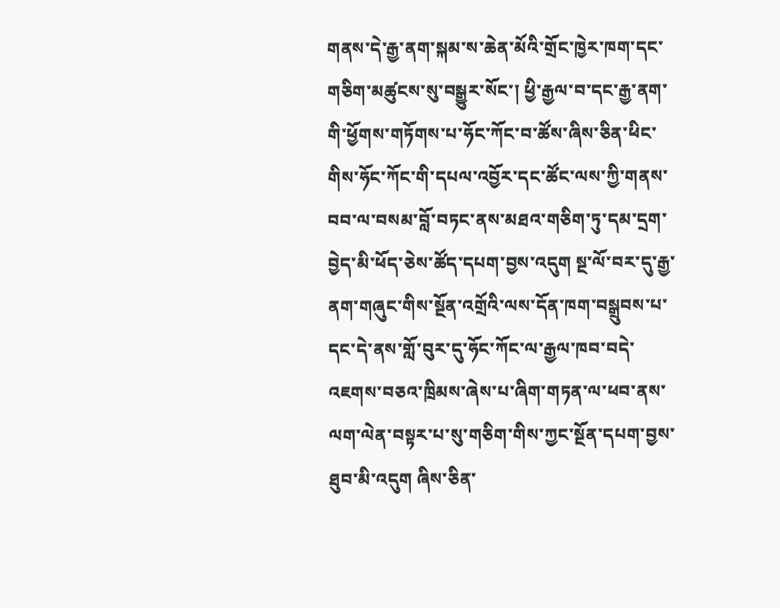གནས་དེ་རྒྱ་ནག་སྐམ་ས་ཆེན་མོའི་གྲོང་ཁྱེར་ཁག་དང་གཅིག་མཚུངས་སུ་བསྒྱུར་སོང་། ཕྱི་རྒྱལ་བ་དང་རྒྱ་ནག་གི་ཕྱོགས་གཏོགས་པ་ཧོང་ཀོང་བ་ཚོས་ཞིས་ཅིན་ཕིང་གིས་ཧོང་ཀོང་གི་དཔལ་འབྱོར་དང་ཚོང་ལས་ཀྱི་གནས་བབ་ལ་བསམ་བློ་བཏང་ནས་མཐའ་གཅིག་ཏུ་དམ་དྲག་བྱེད་མི་ཕོད་ཅེས་ཚོད་དཔག་བྱས་འདུག སྔ་ལོ་བར་དུ་རྒྱ་ནག་གཞུང་གིས་སྔོན་འགྲོའི་ལས་དོན་ཁག་བསྒྲུབས་པ་དང་དེ་ནས་གློ་བུར་དུ་ཧོང་ཀོང་ལ་རྒྱལ་ཁབ་བདེ་འཇགས་བཅའ་ཁྲིམས་ཞེས་པ་ཞིག་གཏན་ལ་ཕབ་ནས་ལག་ལེན་བསྟར་པ་སུ་གཅིག་གིས་ཀྱང་སྔོན་དཔག་བྱས་ཐུབ་མི་འདུག ཞིས་ཅིན་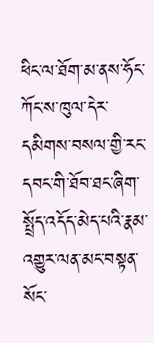ཕིང་ལ་ཐོག་མ་ནས་ཧོང་ཀོང་ས་ཁུལ་དེར་དམིགས་བསལ་གྱི་རང་དབང་གི་ཐོབ་ཐང་ཞིག་སྤྲོད་འདོད་མེད་པའི་རྣམ་འགྱུར་ལན་མང་བསྟན་སོང་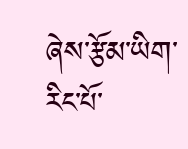ཞེས་རྩོམ་ཡིག་རིང་པོ་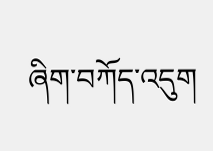ཞིག་བཀོད་འདུག